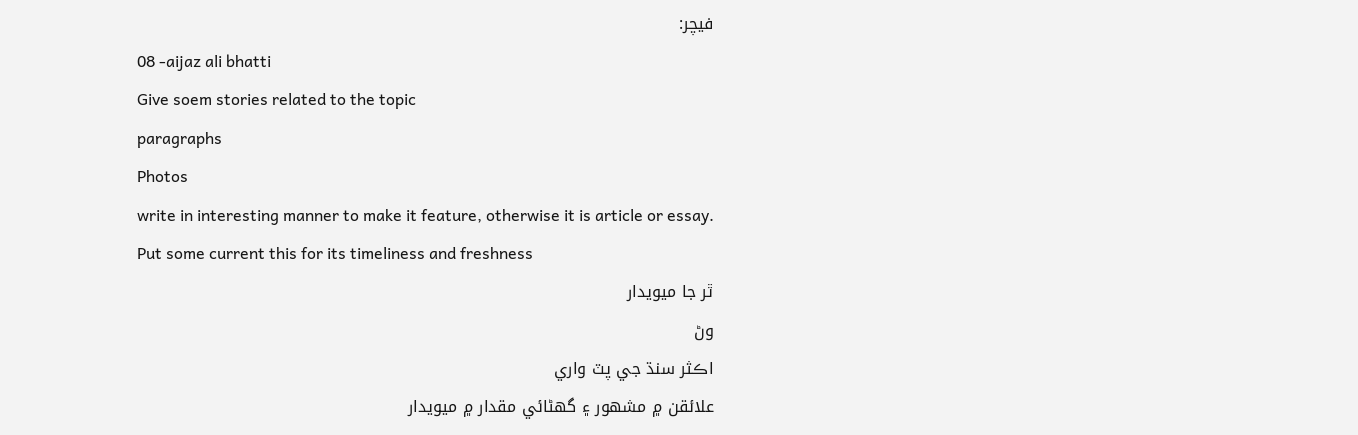فيچر:
08 -aijaz ali bhatti
Give soem stories related to the topic
paragraphs
Photos
write in interesting manner to make it feature, otherwise it is article or essay.
Put some current this for its timeliness and freshness
ٿر جا ميويدار
وڻ
اڪثر سنڌ جي پٽ واري
علائقن ۾ مشهور ۽ گهڻائي مقدار ۾ ميويدار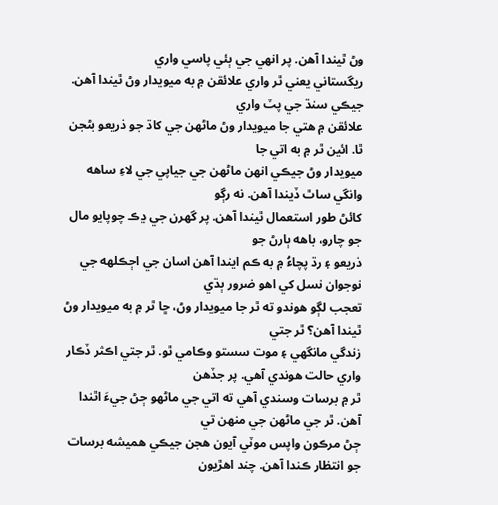وڻ ٿيندا آهن. پر انهي جي ٻئي پاسي واري
ريگستاني يعني ٿر واري علائقن ۾ به ميويدار وڻ ٿيندا آهن. جيڪي سنڌ جي پٽ واري
علائقن ۾ هتي جا ميويدار وڻ ماڻهن جي کاڌ جو ذريعو بڻجن ٿا. ائين ٿر ۾ به اتي جا
ميويدار وڻ جيڪي انهن ماڻهن جي جياپي جي لاءِ ساهه وانگي ساٿ ڏيندا آهن. نه رڳو
کائڻ طور استعمال ٿيندا آهن. پر گهرن جي ڍڪ چوپايو مال جو چارو، باهه ٻارڻ جو
ذريعو ۽ رڌ پچاءُ ۾ به ڪم ايندا آهن اسان جي اڄڪلهه جي نوجوان نسل کي اهو ضرور ٻڌي
تعجب لڳو هوندو ته ٿر جا ميويدار وڻ، ڇا ٿر ۾ به ميويدار وڻ ٿيندا آهن؟ ٿر جتي
زندگي مانگهي ۽ موت سستو وڪامي ٿو. ٿر جتي اڪثر ڏڪار واري حالت هوندي آهي. پر جڏهن
ٿر ۾ برسات وسندي آهي ته اتي جي ماڻهو ڄڻ جيءَ اٿندا آهن. ٿر جي ماڻهن جي منهن تي
ڄڻ مرڪون واپس موٽي آيون هجن جيڪي هميشه برسات جو انتظار ڪندا آهن. چند اهڙيون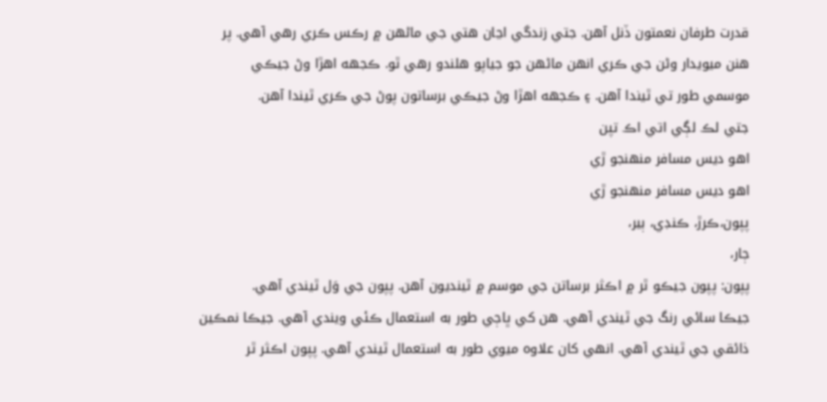قدرت طرفان نعمتون ڏنل آهن. جتي زندگي اڃان هتي جي ماڻهن ۾ رڪس ڪري رهي آهي. پر
هنن ميويدار وڻن جي ڪري انهن ماڻهن جو جياپو هلندو رهي ٿو. ڪجهه اهڙا وڻ جيڪي
موسمي طور تي ٿيندا آهن. ۽ ڪجهه اهڙا وڻ جيڪي برساتون پوڻ جي ڪري ٿيندا آهن.
جتي لڪ لڳي اتي اڪ تپن
اهو ديس مسافر منهنجو ڙي
اهو ديس مسافر منهنجو ڙي
پپون،ڪرڙ، ڪنڊي، ٻير،
ڄار،
پپون: پپون جيڪو ٿر ۾ اڪثر برساتن جي موسم ۾ ٿينديون آهن. پپون جي وَل ٿيندي آهي.
جيڪا سائي رنگ جي ٿيندي آهي. هن کي ڀاڄي طور به استعمال ڪئي ويندي آهي. جيڪا نمڪين
ذائقي جي ٿيندي آهي. انهي کان علاوه ميوي طور به استعمال ٿيندي آهي. پپون اڪثر ٿر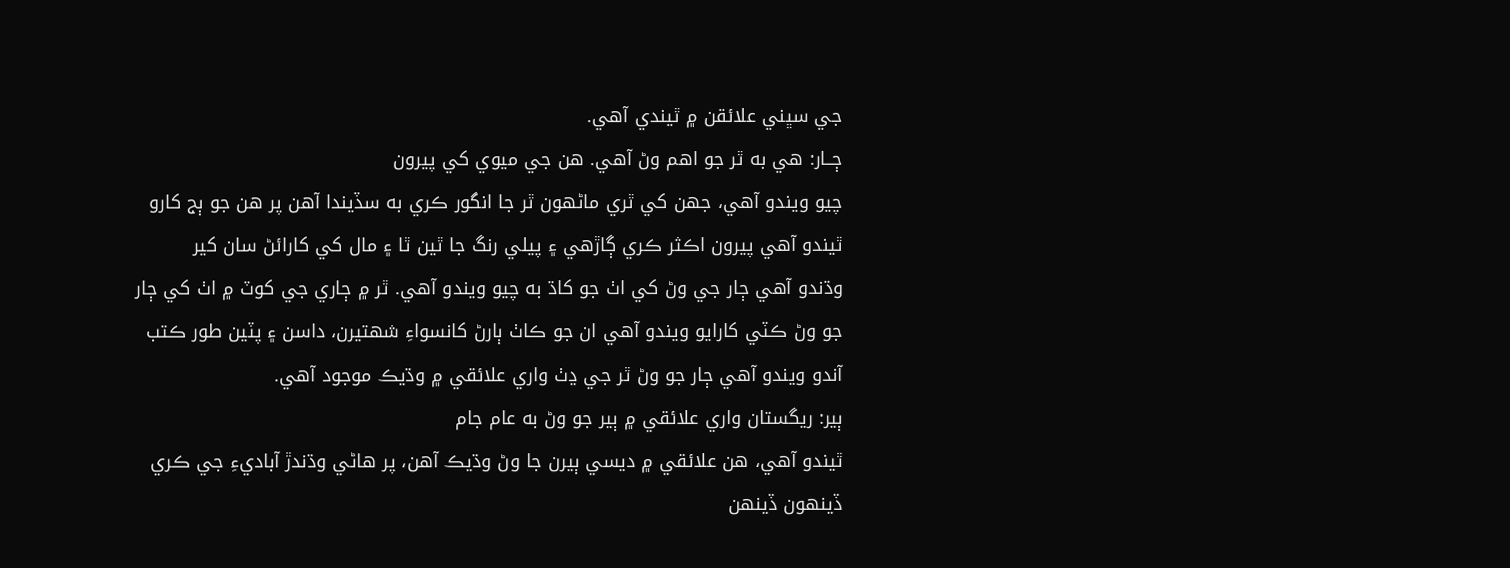جي سڀني علائقن ۾ ٿيندي آهي.
ڄــار: هي به ٿر جو اهم وڻ آهي. هن جي ميوي کي پيرون
چيو ويندو آهي، جهن کي ٿري ماڻهون ٿر جا انگور ڪري به سڏيندا آهن پر هن جو ٻج کارو
ٿيندو آهي پيرون اڪثر ڪري ڳاڙهي ۽ پيلي رنگ جا ٿين ٿا ۽ مال کي کارائڻ سان کير
وڌندو آهي ڄار جي وڻ کي اٺ جو کاڌ به چيو ويندو آهي. ٿر ۾ ڄاري جي کوٽ ۾ اٺ کي ڄار
جو وڻ ڪٽي کارايو ويندو آهي ان جو ڪاٺ ٻارڻ کانسواءِ شهتيرن، داسن ۽ پٽين طور ڪتب
آندو ويندو آهي ڄار جو وڻ ٿر جي ڍٺ واري علائقي ۾ وڌيڪ موجود آهي.
ٻير: ريگستان واري علائقي ۾ ٻير جو وڻ به عام جام
ٿيندو آهي، هن علائقي ۾ ديسي ٻيرن جا وڻ وڌيڪ آهن، پر هاڻي وڌندڙ آباديءِ جي ڪري
ڏينهون ڏينهن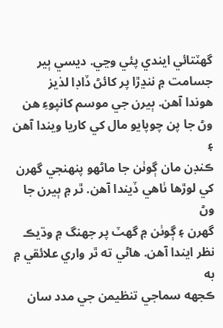گهٽتائي ايندي پئي وڃي. ديسي ٻير جسامت ۾ ننڍڙا پر کائڻ ڏاڊا لذيز
هوندا آهن. ٻيرن جي موسم کانپوءِ هن وڻ جا پن چوپايو مال کي کاريا ويندا آهن ۽
ڪنڊن مان ڳوٺن جا ماڻهو پنهنجي گهرن کي لوڙها ٺاهي ڏيندا آهن. ٿر ۾ ٻيرن جا وڻ
گهرن ۽ ڳوٺن ۾ گهٽ پر جهنگ ۾ وڌيڪ نظر ايندا آهن. هاڻي ته ٿر واري علائقي ۾ به
ڪجهه سماجي تنظيمن جي مدد سان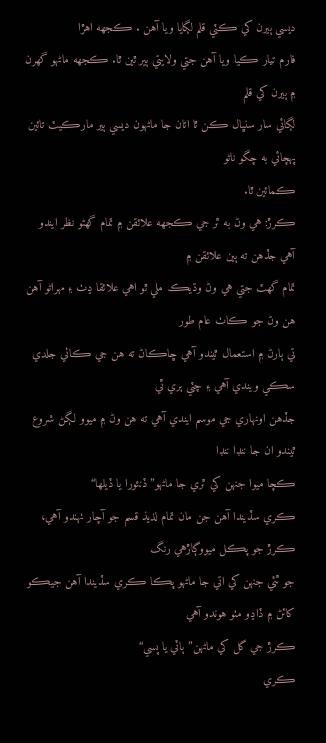ديسي ٻيرن کي ڪٽي قلم لڳايا ويا آهن . ڪجهه اهڙا
فارم تيار ڪيا ويا آهن جتي ولايتي ٻير ٿين ٿا. ڪجهه ماڻهو گهرن ۾ ٻيرن کي قلم
لڳائي سار سنڀال ڪن ٿا اتان جا ماڻهون ديسي ٻير مارڪيٽ تائين پهچائي به چگو ناڻو
ڪمائين ٿا.
ڪرڙ: هي وڻ به ٿر جي ڪجهه علائقن ۾ تمام گهڻو نظر ايندو آهي جڏهن ته ٻين علائقن ۾
تمام گهٽ جتي هي وڻ وڌيڪ ملي ٿو اهي علائقا ڍٺ ۽ مهراڻو آهن هن وڻ جو ڪاٺ عام طور
تي ٻارڻ ۾ استعمال ٿيندو آهي ڇاڪاڻ ته هن جي ڪاٺي جلدي سڪي ويندي آهي ۽ چٽي ٻري ٿي
جڏهن اونهاري جي موسم ايندي آهي ته هن وڻ ۾ ميوو لڳڻ شروع ٿيندو ان جا ننڊا ننڊا
ڪچا ميوا جنهن کي ٿري جا ماڻهو”ڏنئورا يا ڏيلها“
ڪري سڏيندا آهن جن مان تمام لذيذ قسم جو آچار ٺهندو آهي، ڪرڙ جو پڪل ميووڳاڙهي رنگ
جو ٿئي جنهن کي اتي جا ماڻهو پڪا ڪري سڏيندا آهن جيڪو کائڻ ۾ ڏاڍو مٺو هوندو آهي
ڪرڙ جي گل کي ماڻهن”ٻاٽي يا پسي“
ڪري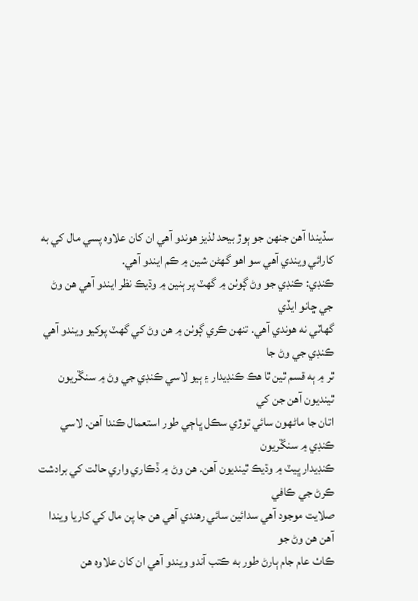سڏيندا آهن جنهن جو ٻوڙ بيحد لذيز هوندو آهي ان کان علاوه پسي مال کي به
کارائي ويندي آهي سو اهو گهڻن شين ۾ ڪم ايندو آهي.
ڪنڊي: ڪنڊي جو وڻ ڳوٺن ۾ گهٽ پر ٻنين ۾ وڌيڪ نظر ايندو آهي هن وڻ جي ڇانو ايڏي
گهاٽي نه هوندي آهي. تنهن ڪري ڳوٺن ۾ هن وڻ کي گهٽ پوکيو ويندو آهي ڪنڊي جي وڻ جا
ٿر ۾ ٻه قسم ٿين ٿا هڪ ڪنڊيدار ۽ ٻيو لاسي ڪنڊي جي وڻ ۾ سنڱريون ٿينديون آهن جن کي
اتان جا ماڻهون سائي توڙي سڪل ڀاڄي طور استعمال ڪندا آهن. لاسي ڪنڊي ۾ سنڱريون
ڪنڊيدار ڀيٽ ۾ وڌيڪ ٿينديون آهن. هن وڻ ۾ ڏڪاري واري حالت کي برادشت ڪرڻ جي ڪافي
صلايت موجود آهي سدائين سائي رهندي آهي هن جا پن مال کي کاريا ويندا آهن هن وڻ جو
ڪاٺ عام جام ٻارڻ طور به ڪتب آندو ويندو آهي ان کان علاوه هن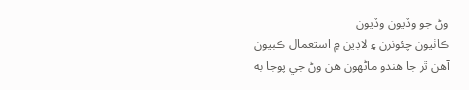وڻ جو وڏيون وڏيون
ڪاٺيون چئونرن ۽ لاڊين ۾ استعمال ڪبيون
آهن ٿر جا هندو ماڻهون هن وڻ جي پوجا به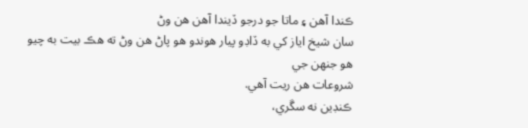ڪندا آهن ۽ ماتا جو درجو ڏيندا آهن هن وڻ
سان شيخ اياز کي به ڏاڊو پيار هوندو هو پاڻ هن وڻ ته هڪ بيت به چيو هو جنهن جي
شروعات هن ريت آهي.
ڪنڊين نه سڱري،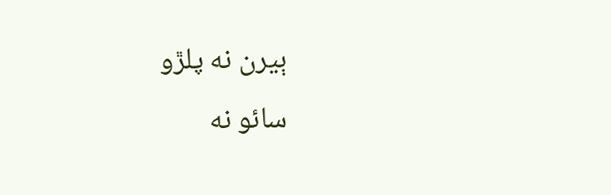ٻيرن نه پلڙو
سائو نه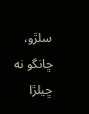سلڙو، ڇانگو نه ڇيلڙا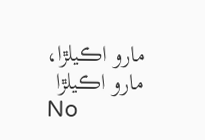مارو اڪيلڙا، مارو اڪيلڙا
No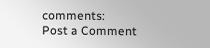comments:
Post a Comment